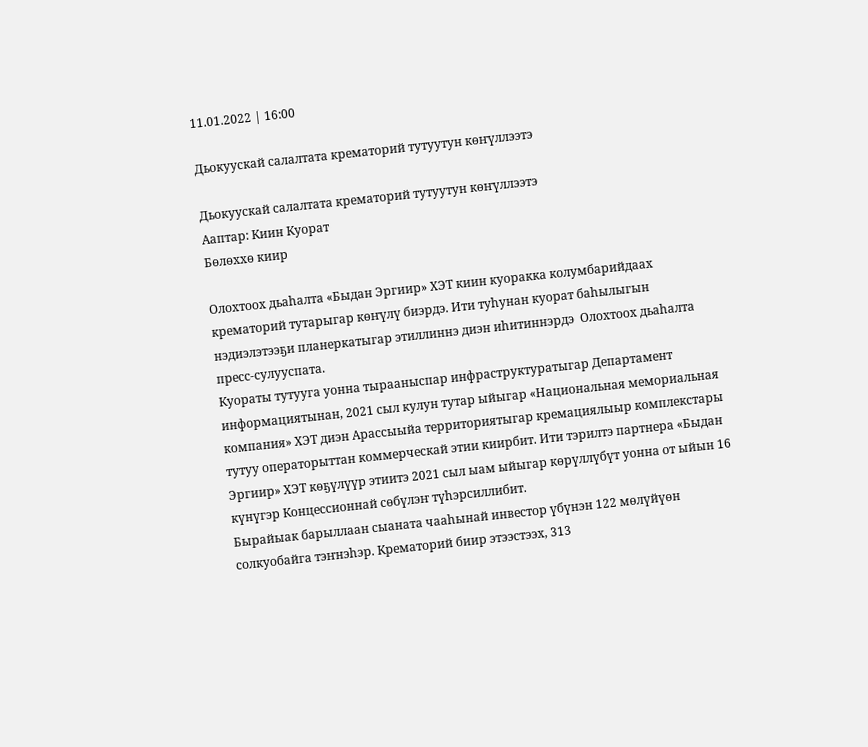11.01.2022 | 16:00

Дьокуускай салалтата крематорий тутуутун көҥүллээтэ

Дьокуускай салалтата крематорий тутуутун көҥүллээтэ
Ааптар: Киин Куорат
Бөлөххө киир

Олохтоох дьаһалта «Быдан Эргиир» ХЭТ киин куоракка колумбарийдаах крематорий тутарыгар көҥүлү биэрдэ. Ити туһунан куорат баһылыгын нэдиэлэтээҕи планеркатыгар этиллиннэ диэн иһитиннэрдэ  Олохтоох дьаһалта пресс-сулууспата.
Куораты тутууга уонна тырааныспар инфраструктуратыгар Департамент информациятынан, 2021 сыл кулун тутар ыйыгар «Национальная мемориальная компания» ХЭТ диэн Арассыыйа территориятыгар кремациялыыр комплекстары тутуу операторыттан коммерческай этии киирбит. Ити тэрилтэ партнера «Быдан Эргиир» ХЭТ көҕүлүүр этиитэ 2021 сыл ыам ыйыгар көрүллүбүт уонна от ыйын 16 күнүгэр Концессионнай сөбүлэҥ түһэрсиллибит.
Бырайыак барыллаан сыаната чааһынай инвестор үбүнэн 122 мөлүйүөн солкуобайга тэҥнэһэр. Крематорий биир этээстээх, 313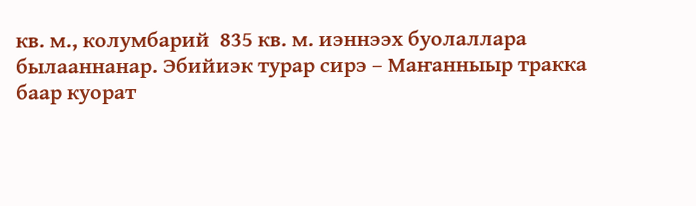кв. м., колумбарий  835 кв. м. иэннээх буолаллара былааннанар. Эбийиэк турар сирэ – Маҥанныыр тракка баар куорат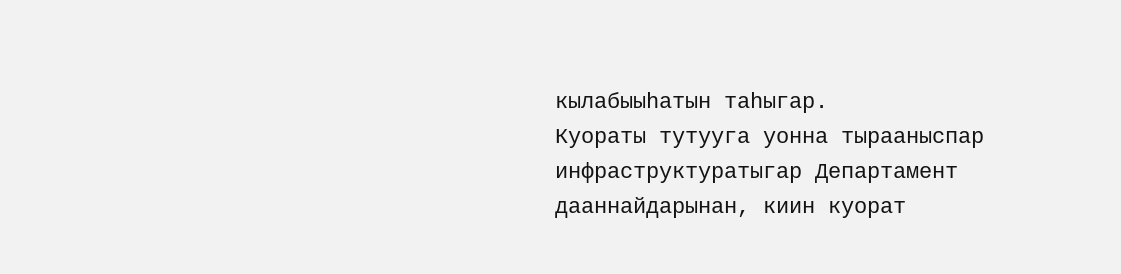кылабыыһатын таһыгар.
Куораты тутууга уонна тырааныспар инфраструктуратыгар Департамент дааннайдарынан, киин куорат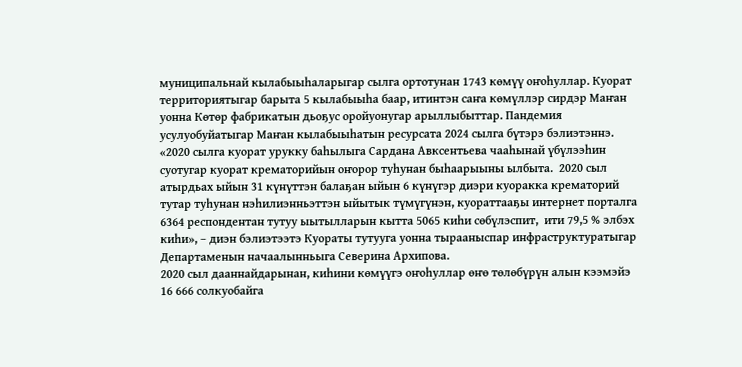муниципальнай кылабыыһаларыгар сылга ортотунан 1743 көмүү оҥоһуллар. Куорат территориятыгар барыта 5 кылабыыһа баар, итинтэн саҥа көмүллэр сирдэр Маҥан уонна Көтөр фабрикатын дьоҕус оройуонугар арыллыбыттар. Пандемия усулуобуйатыгар Маҥан кылабыыһатын ресурсата 2024 сылга бүтэрэ бэлиэтэннэ.
«2020 сылга куорат урукку баһылыга Сардана Авксентьева чааһынай үбүлээһин суотугар куорат крематорийын оҥорор туһунан быһаарыыны ылбыта.  2020 сыл атырдьах ыйын 31 күнүттэн балаҕан ыйын 6 күнүгэр диэри куоракка крематорий тутар туһунан нэһилиэнньэттэн ыйытык түмүгүнэн, куораттааҕы интернет порталга 6364 респондентан тутуу ыытылларын кытта 5065 киһи сөбүлэспит,  ити 79,5 % элбэх киһи», – диэн бэлиэтээтэ Куораты тутууга уонна тырааныспар инфраструктуратыгар Департаменын начаалынньыга Северина Архипова.
2020 сыл дааннайдарынан, киһини көмүүгэ оҥоһуллар өҥө төлөбүрүн алын кээмэйэ 16 666 солкуобайга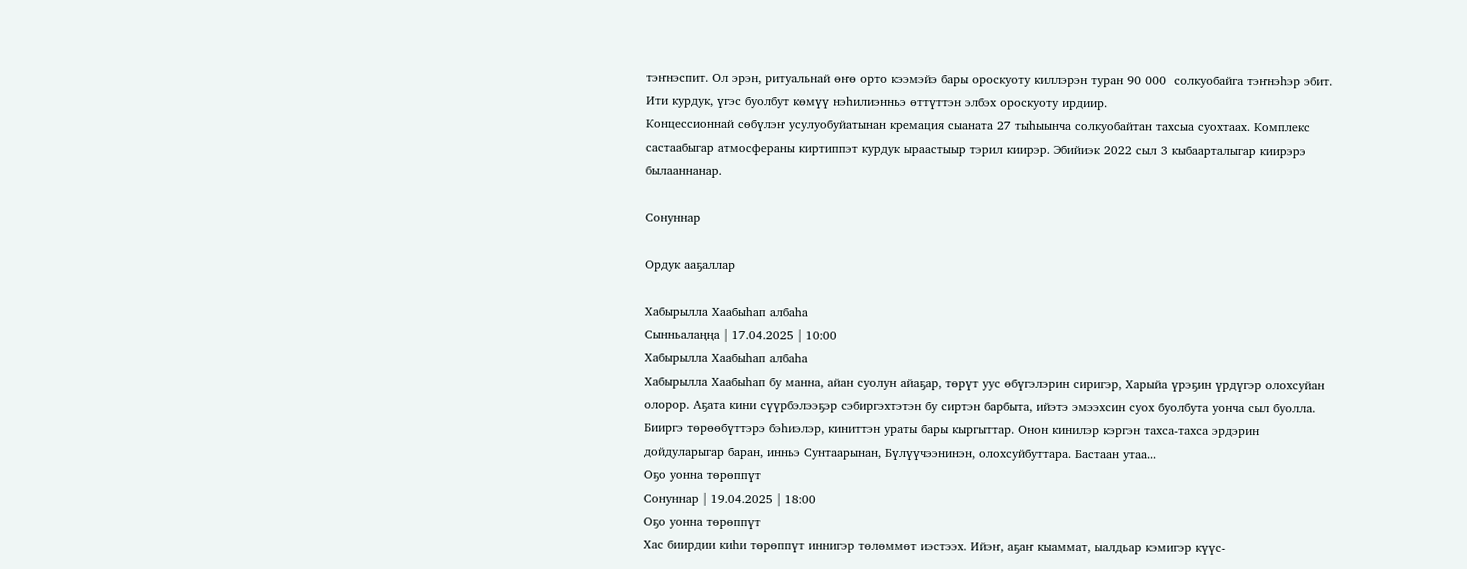тэҥнэспит. Ол эрэн, ритуальнай өҥө орто кээмэйэ бары ороскуоту киллэрэн туран 90 000  солкуобайга тэҥнэһэр эбит. Ити курдук, үгэс буолбут көмүү нэһилиэнньэ өттүттэн элбэх ороскуоту ирдиир.
Концессионнай сөбүлэҥ усулуобуйатынан кремация сыаната 27 тыһыынча солкуобайтан тахсыа суохтаах. Комплекс састаабыгар атмосфераны киртиппэт курдук ыраастыыр тэрил киирэр. Эбийиэк 2022 сыл 3 кыбаарталыгар киирэрэ былааннанар.

Сонуннар

Ордук ааҕаллар

Хабырылла Хаабыһап албаһа
Сынньалаңңа | 17.04.2025 | 10:00
Хабырылла Хаабыһап албаһа
Хабырылла Хаабыһап бу манна, айан суолун айаҕар, төрүт уус өбүгэлэрин сиригэр, Харыйа үрэҕин үрдүгэр олохсуйан олорор. Аҕата кини сүүрбэлээҕэр сэбиргэхтэтэн бу сиртэн барбыта, ийэтэ эмээхсин суох буолбута уонча сыл буолла. Бииргэ төрөөбүттэрэ бэһиэлэр, киниттэн ураты бары кыргыттар. Онон кинилэр кэргэн тахса-тахса эрдэрин дойдуларыгар баран, инньэ Сунтаарынан, Бүлүүчээнинэн, олохсуйбуттара. Бастаан утаа...
Оҕо уонна төрөппүт
Сонуннар | 19.04.2025 | 18:00
Оҕо уонна төрөппүт
Хас биирдии киһи төрөппүт иннигэр төлөммөт иэстээх. Ийэҥ, аҕаҥ кыаммат, ыалдьар кэмигэр күүс-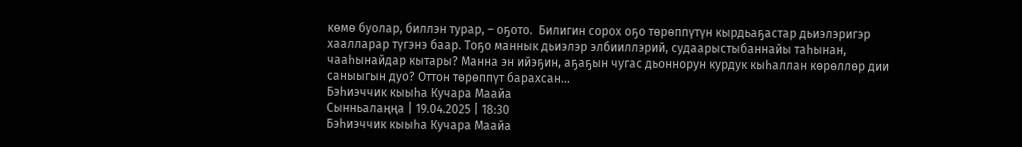көмө буолар, биллэн турар, – оҕото.  Билигин сорох оҕо төрөппүтүн кырдьаҕастар дьиэлэригэр хаалларар түгэнэ баар. Тоҕо маннык дьиэлэр элбииллэрий, судаарыстыбаннайы таһынан, чааһынайдар кытары? Манна эн ийэҕин, аҕаҕын чугас дьоннорун курдук кыһаллан көрөллөр дии саныыгын дуо? Оттон төрөппүт барахсан...
Бэһиэччик кыыһа Кучара Маайа
Сынньалаңңа | 19.04.2025 | 18:30
Бэһиэччик кыыһа Кучара Маайа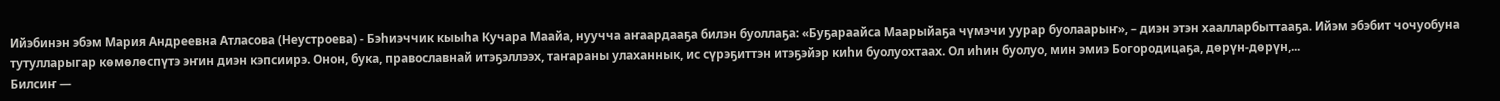Ийэбинэн эбэм Мария Андреевна Атласова (Неустроева) - Бэһиэччик кыыһа Кучара Маайа, нуучча аҥаардааҕа билэн буоллаҕа: «Буҕараайса Маарыйаҕа чүмэчи уурар буолаарыҥ», – диэн этэн хаалларбыттааҕа. Ийэм эбэбит чочуобуна тутулларыгар көмөлөспүтэ эҥин диэн кэпсиирэ. Онон, бука, православнай итэҕэллээх, таҥараны улаханнык, ис сүрэҕиттэн итэҕэйэр киһи буолуохтаах. Ол иһин буолуо, мин эмиэ Богородицаҕа, дөрүн-дөрүн,...
Билсиҥ —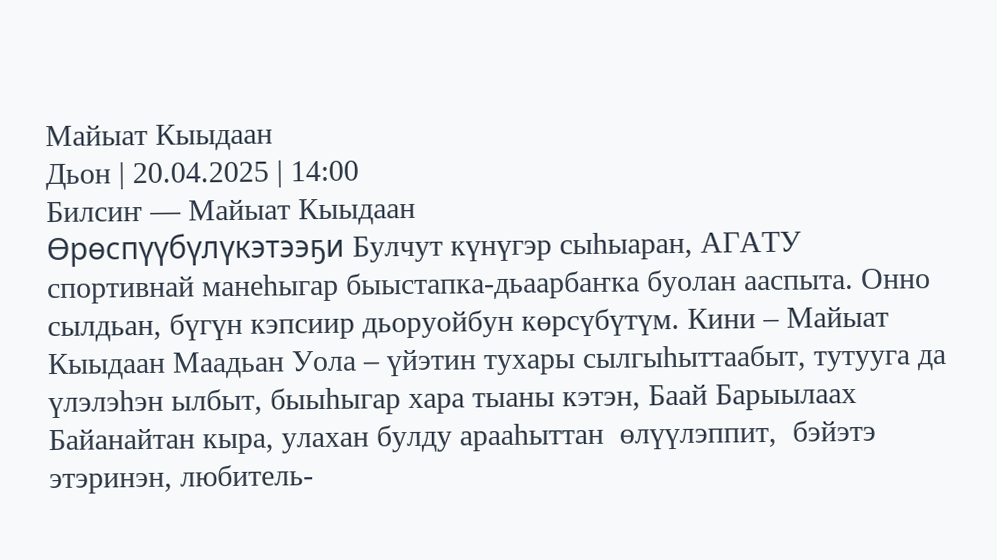Майыат Кыыдаан
Дьон | 20.04.2025 | 14:00
Билсиҥ — Майыат Кыыдаан
Өрөспүүбүлүкэтээҕи Булчут күнүгэр сыһыаран, АГАТУ спортивнай манеһыгар быыстапка-дьаарбаҥка буолан ааспыта. Онно сылдьан, бүгүн кэпсиир дьоруойбун көрсүбүтүм. Кини – Майыат Кыыдаан Маадьан Уола – үйэтин тухары сылгыһыттаабыт, тутууга да үлэлэһэн ылбыт, быыһыгар хара тыаны кэтэн, Баай Барыылаах Байанайтан кыра, улахан булду арааһыттан  өлүүлэппит,  бэйэтэ этэринэн, любитель-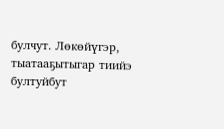булчут. Лөкөйүгэр, тыатааҕытыгар тиийэ бултуйбут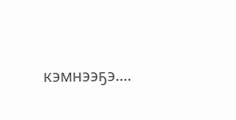кэмнээҕэ....